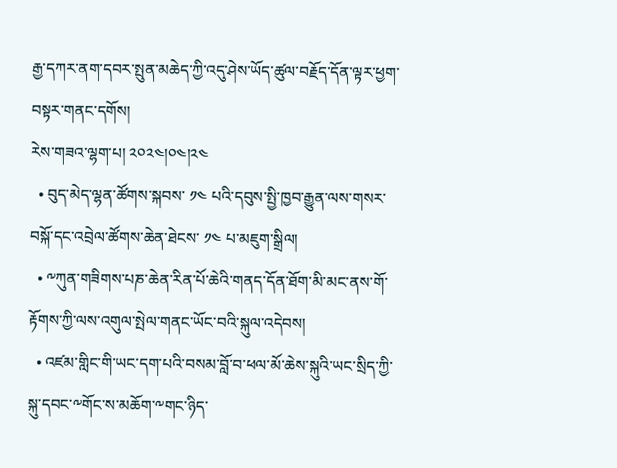རྒྱ་དཀར་ནག་དབར་སྤུན་མཆེད་ཀྱི་འདུ་ཤེས་ཡོད་ཚུལ་བརྗོད་དོན་ལྟར་ཕྱག་བསྟར་གནང་དགོས།
རེས་གཟའ་ལྷག་པ། ༢༠༢༤།༠༤།༢༤
  • བུད་མེད་ལྷན་ཚོགས་སྐབས་ ༡༤ པའི་དབུས་སྤྱི་ཁྱབ་རྒྱུན་ལས་གསར་བསྐོ་དང་འབྲེལ་ཚོགས་ཆེན་ཐེངས་ ༡༤ པ་མཇུག་སྒྲིལ།
  • ༸ཀུན་གཟིགས་པཎ་ཆེན་རིན་པོ་ཆེའི་གནད་དོན་ཐོག་མི་མང་ནས་གོ་རྟོགས་ཀྱི་ལས་འགུལ་སྤེལ་གནང་ཡོང་བའི་སྐུལ་འདེབས།
  • འཛམ་གླིང་གི་ཡང་དག་པའི་བསམ་བློ་བ་ཕལ་མོ་ཆེས་སྐུའི་ཡང་སྲིད་ཀྱི་སྐུ་དབང་༸གོང་ས་མཆོག་༸གང་ཉིད་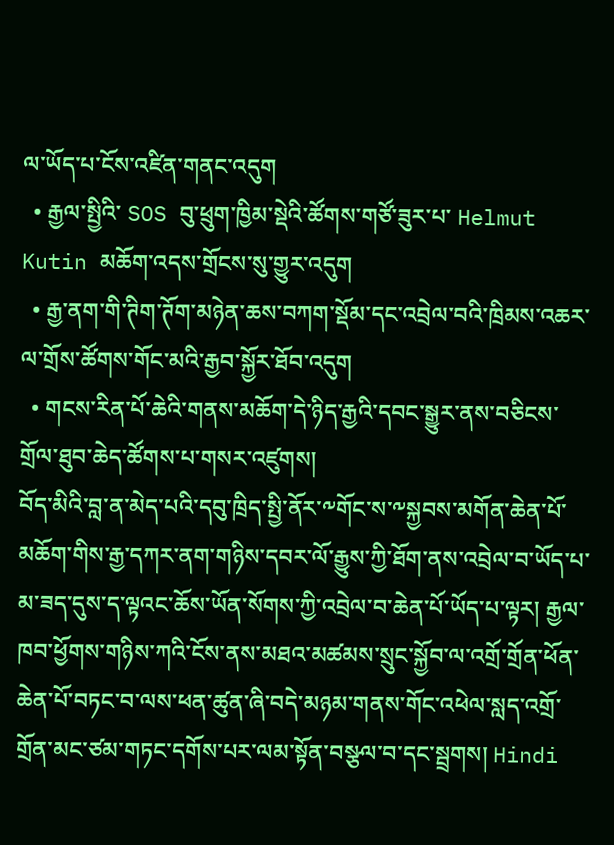ལ་ཡོད་པ་ངོས་འཛིན་གནང་འདུག
  • རྒྱལ་སྤྱིའི་ SOS བུ་ཕྲུག་ཁྱིམ་སྡེའི་ཚོགས་གཙོ་ཟུར་པ་ Helmut Kutin མཆོག་འདས་གྲོངས་སུ་གྱུར་འདུག
  • རྒྱ་ནག་གི་ཊིག་ཊོག་མཉེན་ཆས་བཀག་སྡོམ་དང་འབྲེལ་བའི་ཁྲིམས་འཆར་ལ་གྲོས་ཚོགས་གོང་མའི་རྒྱབ་སྐྱོར་ཐོབ་འདུག
  • གངས་རིན་པོ་ཆེའི་གནས་མཆོག་དེ་ཉིད་རྒྱའི་དབང་སྒྱུར་ནས་བཅིངས་གྲོལ་ཐུབ་ཆེད་ཚོགས་པ་གསར་འཛུགས།
བོད་མིའི་བླ་ན་མེད་པའི་དབུ་ཁྲིད་སྤྱི་ནོར་༸གོང་ས་༸སྐྱབས་མགོན་ཆེན་པོ་མཆོག་གིས་རྒྱ་དཀར་ནག་གཉིས་དབར་ལོ་རྒྱུས་ཀྱི་ཐོག་ནས་འབྲེལ་བ་ཡོད་པ་མ་ཟད་དུས་ད་ལྟའང་ཆོས་ཡོན་སོགས་ཀྱི་འབྲེལ་བ་ཆེན་པོ་ཡོད་པ་ལྟར། རྒྱལ་ཁབ་ཕྱོགས་གཉིས་ཀའི་ངོས་ནས་མཐའ་མཚམས་སྲུང་སྐྱོབ་ལ་འགྲོ་གྲོན་ཕོན་ཆེན་པོ་བཏང་བ་ལས་ཕན་ཚུན་ཞི་བདེ་མཉམ་གནས་གོང་འཕེལ་སླད་འགྲོ་གྲོན་མང་ཙམ་གཏང་དགོས་པར་ལམ་སྟོན་བསྩལ་བ་དང་སྦྲགས། Hindi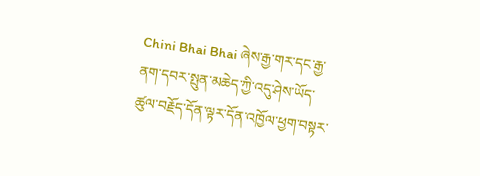Chini Bhai Bhai ཞེས་རྒྱ་གར་དང་རྒྱ་ནག་དབར་སྤུན་མཆེད་ཀྱི་འདུ་ཤེས་ཡོད་ཚུལ་བརྗོད་དོན་ལྟར་དོན་འཁྱོལ་ཕྱག་བསྟར་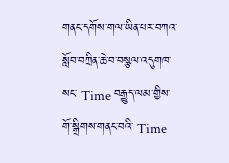གནང་དགོས་གལ་ཡིན་པར་བཀའ་སློབ་བཀྲིན་ཆེ་བ་བསྩལ་འདུགཁ་སང་ Time བརྒྱུད་ལམ་གྱིས་གོ་སྒྲིགས་གནང་བའི་ Time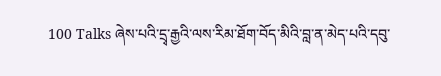100 Talks ཞེས་པའི་དྲྭ་རྒྱའི་ལས་རིམ་ཐོག་བོད་མིའི་བླ་ན་མེད་པའི་དབུ་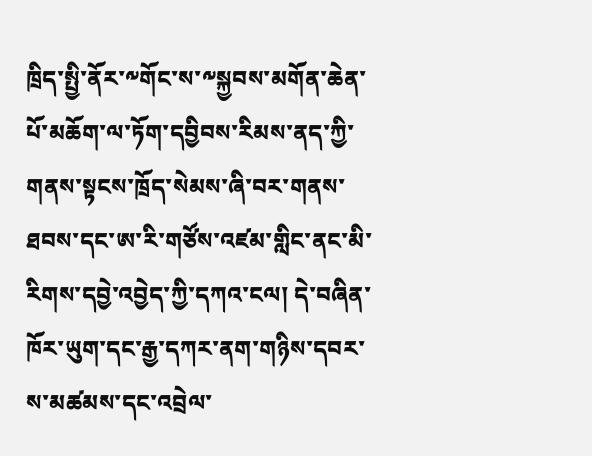ཁྲིད་སྤྱི་ནོར་༸གོང་ས་༸སྐྱབས་མགོན་ཆེན་པོ་མཆོག་ལ་ཏོག་དབྱིབས་རིམས་ནད་ཀྱི་གནས་སྟངས་ཁྲོད་སེམས་ཞི་བར་གནས་ཐབས་དང་ཨ་རི་གཙོས་འཛམ་གླིང་ནང་མི་རིགས་དབྱེ་འབྱེད་ཀྱི་དཀའ་ངལ། དེ་བཞིན་ཁོར་ཡུག་དང་རྒྱ་དཀར་ནག་གཉིས་དབར་ས་མཚམས་དང་འབྲེལ་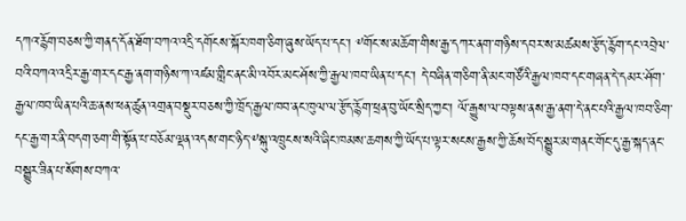དཀའ་རྙོག་བཅས་ཀྱི་གནད་དོན་ཐོག་བཀའ་འདྲི་དགོངས་སྐོར་ཁག་ཅིག་ཞུས་ཡོད་པ་དང་། ༸གོང་ས་མཆོག་གིས་རྒྱ་དཀར་ནག་གཉིས་དབར་ས་མཚམས་རྩོད་རྙོག་དང་འབྲེལ་བའི་བཀའ་འདྲིར་རྒྱ་གར་དང་རྒྱ་ནག་གཉིས་ཀ་འཛམ་གླིང་ནང་མི་འབོར་མང་ཤོས་ཀྱི་རྒྱལ་ཁབ་ཡིན་པ་དང་། དེ་བཞིན་གཅིག་ནི་མང་གཙོའི་རྒྱལ་ཁབ་དང་གཞན་དེ་དམར་ཤོག་རྒྱལ་ཁབ་ཡིན་པའི་ཆ་ནས་ཕན་ཚུན་འགྲན་བསྡུར་བཅས་ཀྱི་ཁྲོད་རྒྱལ་ཁབ་ནང་ཁུལ་ལ་རྩོད་རྙོག་ཕྲན་བུ་ཡོང་སྲིད་ཀྱང་། ལོ་རྒྱུས་ལ་བལྟས་ནས་རྒྱ་ནག་དེ་ནང་པའི་རྒྱལ་ཁབ་ཅིག་དང་རྒྱ་གར་ནི་བདག་ཅག་གི་སྟོན་པ་བཅོམ་ལྡན་འདས་གང་ཉིད་༸སྐུ་འཁྲུངས་སའི་ཞིང་ཁམས་ཆགས་ཀྱི་ཡོད་པ་ལྟར་སངས་རྒྱས་ཀྱི་ཆོས་བོད་སྒྱུར་མ་གནང་གོང་དུ་རྒྱ་སྐད་ནང་བསྒྱུར་ཟིན་པ་སོགས་བཀའ་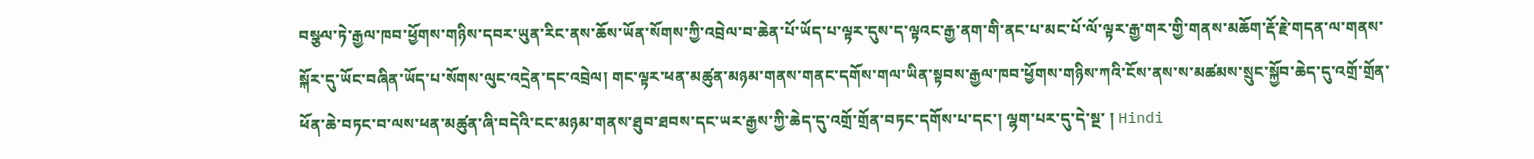བསྩལ་ཏེ་རྒྱལ་ཁབ་ཕྱོགས་གཉིས་དབར་ཡུན་རིང་ནས་ཆོས་ཡོན་སོགས་ཀྱི་འབྲེལ་བ་ཆེན་པོ་ཡོད་པ་ལྟར་དུས་ད་ལྟའང་རྒྱ་ནག་གི་ནང་པ་མང་པོ་ལོ་ལྟར་རྒྱ་གར་གྱི་གནས་མཆོག་རྡོ་རྗེ་གདན་ལ་གནས་སྐོར་དུ་ཡོང་བཞིན་ཡོད་པ་སོགས་ལུང་འདྲེན་དང་འབྲེལ། གང་ལྟར་ཕན་མཚུན་མཉམ་གནས་གནང་དགོས་གལ་ཡིན་སྟབས་རྒྱལ་ཁབ་ཕྱོགས་གཉིས་ཀའི་ངོས་ནས་ས་མཚམས་སྲུང་སྐྱོབ་ཆེད་དུ་འགྲོ་གྲོན་ཕོན་ཆེ་བཏང་བ་ལས་ཕན་མཚུན་ཞི་བདེའི་ངང་མཉམ་གནས་ཐུབ་ཐབས་དང་ཡར་རྒྱས་ཀྱི་ཆེད་དུ་འགྲོ་གྲོན་བཏང་དགོས་པ་དང་། ལྷག་པར་དུ་དེ་སྔ་ ། Hindi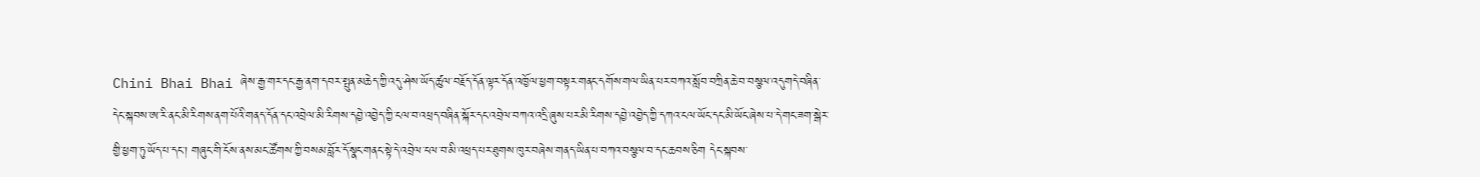Chini Bhai Bhai ཞེས་རྒྱ་གར་དང་རྒྱ་ནག་དབར་སྤུན་མཆེད་ཀྱི་འདུ་ཤེས་ཡོད་ཚུལ་བརྗོད་དོན་ལྟར་དོན་འཁྱོལ་ཕྱག་བསྟར་གནང་དགོས་གལ་ཡིན་པར་བཀའ་སློབ་བཀྲིན་ཆེ་བ་བསྩལ་འདུགདེ་བཞིན་དེང་སྐབས་ཨ་རི་ནང་མི་རིགས་ནག་པོའི་གནད་དོན་དང་འབྲེལ་མི་རིགས་དབྱེ་འབྱེད་ཀྱི་ངལ་བ་འཕྲད་བཞིན་སྐོར་དང་འབྲེལ་བཀའ་འདྲི་ཞུས་པར་མི་རིགས་དབྱེ་འབྱེད་ཀྱི་དཀའ་ངལ་ཡོང་དང་མི་ཡོང་ཞེས་པ་དེ་གང་ཟག་སྒེར་གྱི་ཕྱག་ཏུ་ཡོད་པ་དང་། གཞུང་གི་ངོས་ནས་མང་ཚོགས་ཀྱི་བསམ་བློར་དོ་སྣང་གནང་སྟེ་དེ་འབྲེལ་ངལ་བ་མི་འཕྲད་པར་ཐུགས་ཁུར་བཞེས་གནད་ཡིན་པ་བཀའ་བསྩལ་བ་དང་ཆབས་ཅིག དེང་སྐབས་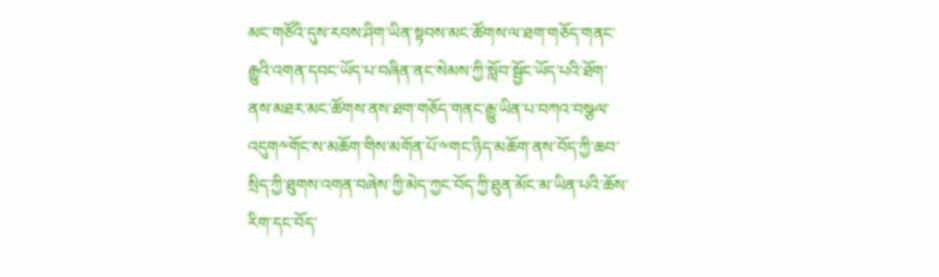མང་གཙོའི་དུས་རབས་ཤིག་ཡིན་སྟབས་མང་ཚོགས་ལ་ཐག་གཅོད་གནང་རྒྱུའི་འགན་དབང་ཡོད་པ་བཞིན་ནང་སེམས་ཀྱི་སློབ་སྦྱོང་ཡོད་པའི་ཐོག་ནས་མཐར་མང་ཚོགས་ནས་ཐག་གཅོད་གནང་རྒྱུ་ཡིན་པ་བཀའ་བསྩལ་འདུག༸གོང་ས་མཆོག་གིས་མགོན་པོ་༸གང་ཉིད་མཆོག་ནས་བོད་ཀྱི་ཆབ་སྲིད་ཀྱི་ཐུགས་འགན་བཞེས་ཀྱི་མེད་ཀྱང་བོད་ཀྱི་ཐུན་མོང་མ་ཡིན་པའི་ཆོས་རིག་དང་བོད་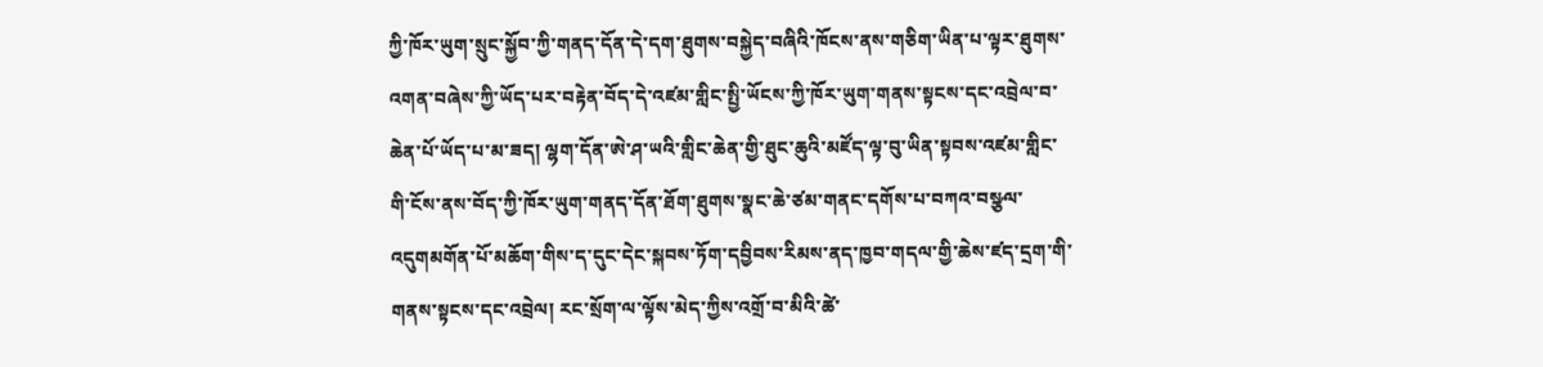ཀྱི་ཁོར་ཡུག་སྲུང་སྐྱོབ་ཀྱི་གནད་དོན་དེ་དག་ཐུགས་བསྐྱེད་བཞིའི་ཁོངས་ནས་གཅིག་ཡིན་པ་ལྟར་ཐུགས་འགན་བཞེས་ཀྱི་ཡོད་པར་བརྟེན་བོད་དེ་འཛམ་གླིང་སྤྱི་ཡོངས་ཀྱི་ཁོར་ཡུག་གནས་སྟངས་དང་འབྲེལ་བ་ཆེན་པོ་ཡོད་པ་མ་ཟད། ལྷག་དོན་ཨེ་ཤ་ཡའི་གླིང་ཆེན་གྱི་ཐུང་ཆུའི་མཛོད་ལྟ་བུ་ཡིན་སྟབས་འཛམ་གླིང་གི་ངོས་ནས་བོད་ཀྱི་ཁོར་ཡུག་གནད་དོན་ཐོག་ཐུགས་སྣང་ཆེ་ཙམ་གནང་དགོས་པ་བཀའ་བསྩལ་འདུགམགོན་པོ་མཆོག་གིས་ད་དུང་དེང་སྐབས་ཏོག་དབྱིབས་རིམས་ནད་ཁྱབ་གདལ་གྱི་ཆེས་ཛད་དྲག་གི་གནས་སྟངས་དང་འབྲེལ། རང་སྲོག་ལ་ལྟོས་མེད་ཀྱིས་འགྲོ་བ་མིའི་ཚེ་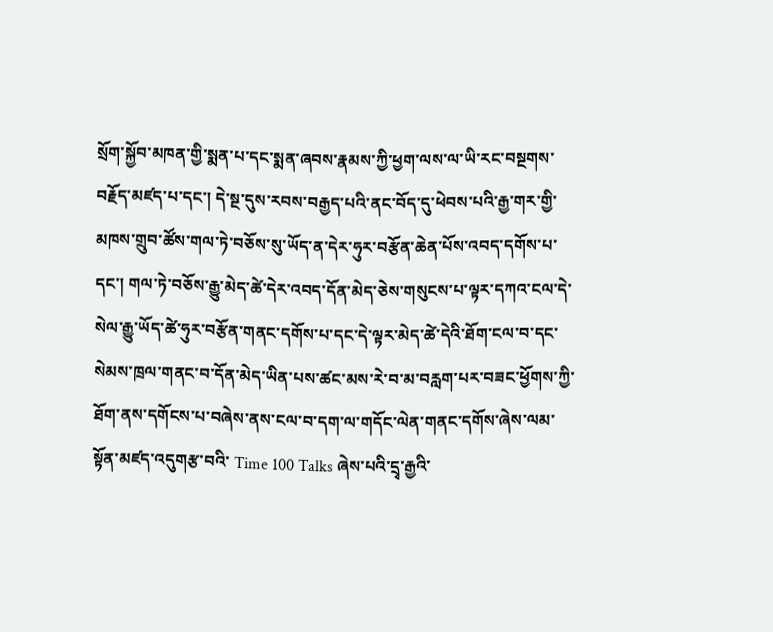སྲོག་སྐྱོབ་མཁན་གྱི་སྨན་པ་དང་སྨན་ཞབས་རྣམས་ཀྱི་ཕྱག་ལས་ལ་ཡི་རང་བསྔགས་བརྗོད་མཛད་པ་དང་། དེ་སྔ་དུས་རབས་བརྒྱད་པའི་ནང་བོད་དུ་ཕེབས་པའི་རྒྱ་གར་གྱི་མཁས་གྲུབ་ཚོས་གལ་ཏེ་བཅོས་སུ་ཡོད་ན་དེར་ཧུར་བརྩོན་ཆེན་པོས་འབད་དགོས་པ་དང་། གལ་ཏེ་བཅོས་རྒྱུ་མེད་ཚེ་དེར་འབད་དོན་མེད་ཅེས་གསུངས་པ་ལྟར་དཀའ་ངལ་དེ་སེལ་རྒྱུ་ཡོད་ཚེ་ཧུར་བརྩོན་གནང་དགོས་པ་དང་དེ་ལྟར་མེད་ཚེ་དེའི་ཐོག་ངལ་བ་དང་སེམས་ཁྲལ་གནང་བ་དོན་མེད་ཡིན་པས་ཚང་མས་རེ་བ་མ་བརླག་པར་བཟང་ཕྱོགས་ཀྱི་ཐོག་ནས་དགོངས་པ་བཞེས་ནས་ངལ་བ་དག་ལ་གདོང་ལེན་གནང་དགོས་ཞེས་ལམ་སྟོན་མཛད་འདུགརྩ་བའི་ Time 100 Talks ཞེས་པའི་དྲྭ་རྒྱའི་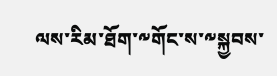ལས་རིམ་ཐོག་༸གོང་ས་༸སྐྱབས་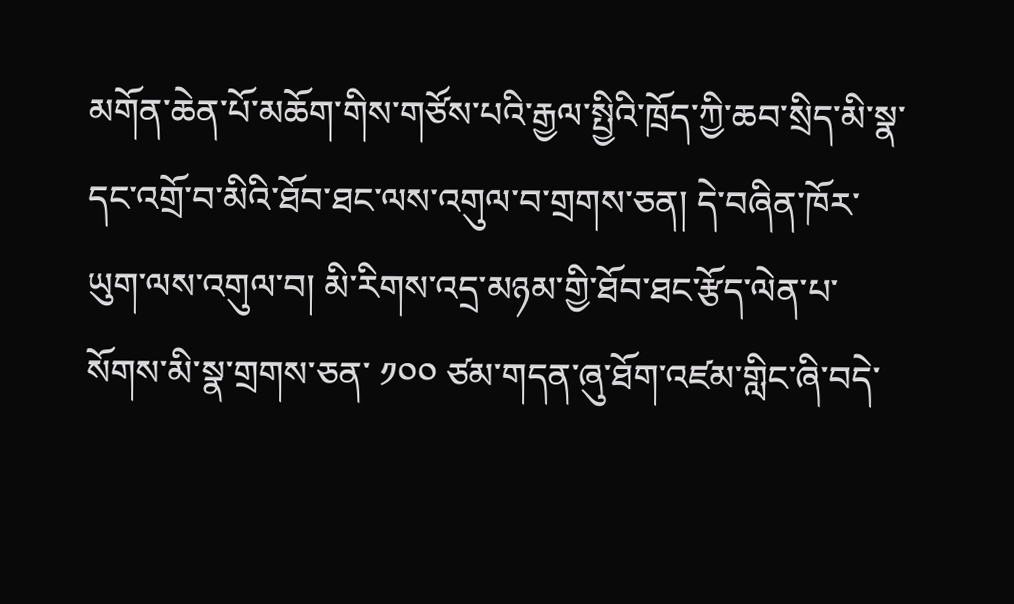མགོན་ཆེན་པོ་མཆོག་གིས་གཙོས་པའི་རྒྱལ་སྤྱིའི་ཁྲོད་ཀྱི་ཆབ་སྲིད་མི་སྣ་དང་འགྲོ་བ་མིའི་ཐོབ་ཐང་ལས་འགུལ་བ་གྲགས་ཅན། དེ་བཞིན་ཁོར་ཡུག་ལས་འགུལ་བ། མི་རིགས་འདྲ་མཉམ་གྱི་ཐོབ་ཐང་རྩོད་ལེན་པ་སོགས་མི་སྣ་གྲགས་ཅན་ ༡༠༠ ཙམ་གདན་ཞུ་ཐོག་འཛམ་གླིང་ཞི་བདེ་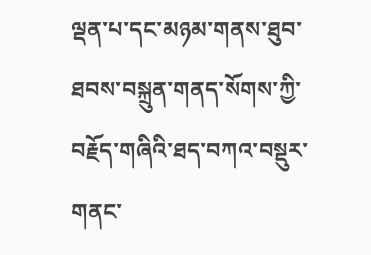ལྡན་པ་དང་མཉམ་གནས་ཐུབ་ཐབས་བསྐྲུན་གནད་སོགས་ཀྱི་བརྗོད་གཞིའི་ཐད་བཀའ་བསྡུར་གནང་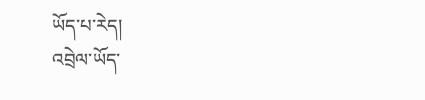ཡོད་པ་རེད།
འབྲེལ་ཡོད་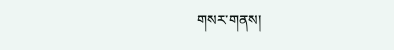གསར་གནས།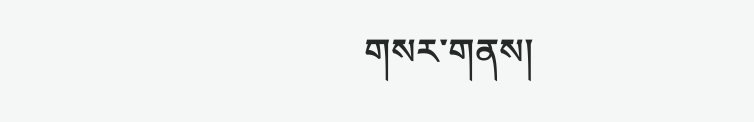གསར་གནས།